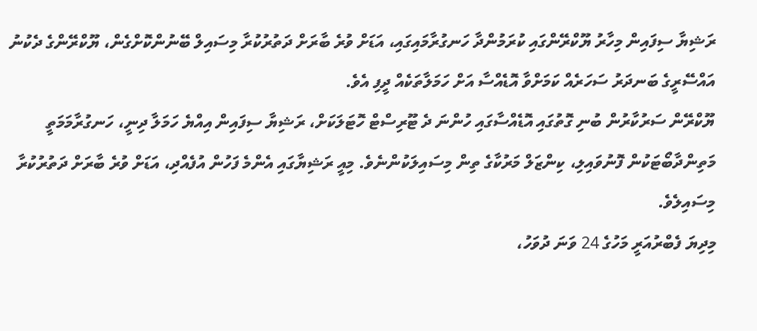ރަޝިޔާ ސިފައިން މިހާރު ޔޫކްރޭންގައި ކުރަމުންދާ ހަނގުރާމައިގައި، އަޑަށް ވުރެ ބާރަށް ދަތުރުކުރާ މިސައިލް ބޭނުންކޮށްގެން، ޔޫކްރޭންގެ ދެކުނު އައްސޭރީގެ ބަނދަރު ސަހަރެއް ކަމަށްވާ އޮޑެއްސާ އަށް ހަމަލާތަކެއް ދީފި އެވެ.
ޔޫކްރޭން ސަރުކާރުން ބުނި ގޮތުގައި އޮޑެއްސާގައި ހުންނަ ދެ ޓޫރިސްޓް ހޮޓަލަކަށް، ރަޝިޔާ ސިފައިން އިއްޔެ ހަމަލާ ދިނީ، ހަނގުރާމަމަތީ މަތިންދާބޯޓަކުން ފޮނުވައިލި، ކިންޒަލް މަރުކާގެ ތިން މިސައިލަކުންނެވެ. މިއީ ރަޝިޔާގައި އެންމެ ފަހުން އުފެއްދި، އަޑަށް ވުރެ ބާރަށް ދަތުރުކުރާ މިސައިލެވެ.
މިދިޔަ ފެބްރުއަރީ މަހުގެ 24 ވަނަ ދުވަހު،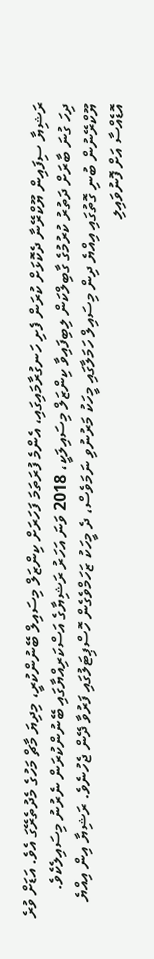ރަޝިޔާ ސިފައިން ޔޫކްރޭނާ ދެކޮޅަށް ކުރަން ފެށި ހަނގުރާމައިގައި، އެންމެ ފުރަތަމަ ފަހަރަށް ކިންޒަލް މިސައިލް ބޭނުންކުރީ، މިދިޔަ މާޗް މަހުގެ މެދުތެރޭގަ އެވެ. އަޑަށް ވުރެ ދިހަ ގުނަ ބާރަށް ދަތުރު ކުރުމުގެ ގާބިލްކަން ލިބިފައިވާ ކިންޒަލް މިސައިލަކީ، 2018 ވަނަ އަހަރު ރަޝިޔާގެ އަސްކަރިއްޔާގައި ބޭނުންކުރަން ނެރުނު މިސައިލެކެވެ.
ޔޫކްރޭނުން ބުނި ގޮތުގައި އިއްޔެ ދިން މިސައިލް ހަމަލާގައި މީހަކު މަރުނުވި ނަމަވެސް، ދެ މީހަކު ޒަހަމްވެގެން ހޮސްޕިޓަލުގައި ފަރުވާ ދޭން ޖެހުނެވެ. ރަޝިޔާ އިން އިއްޔެ އޮޑެއްސާ އަށް ފޮނުވައިލި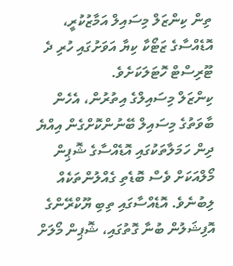ތިން ކިންޒަލް މިސައިލް އަމާޒުކުރީ، އޮޑެއްސާގެ ޒަޓޯކާ ކިޔާ އަވަށުގައި ހުރި ދެ ޓޫރިސްޓް ހޮޓަލަކަށެވެ.
ކިންޒަލް މިސައިލްގެ އިތުރުން، އެހެން ބާވަތުގެ މިސައިލް ބޭނުންކޮށްގެން އިއްޔެ ދިން ހަމަލާތަކުގައި އޮޑެއްސާގެ ޝޮޕިން މޯލްއަކަށް ވެސް ބޮޑެތި ގެއްލުންތަކެއް ލިބުނެވެ. އޮޑެއްސާގައި ތިބި ޔޫކްރޭންގެ އޮފިޝަލުން ބުނާ ގޮތުގައި، ޝޮޕިން މޯލަށް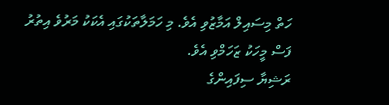ހަތް މިސައިލް އަމާޒުވި އެވެ. މި ހަމަލާތަކުގައި އެކަކު މަރުވެ އިތުރު ފަސް މީހަކު ޒަހަމްވި އެވެ.
ރަޝިޔާ ސިފައިންގެ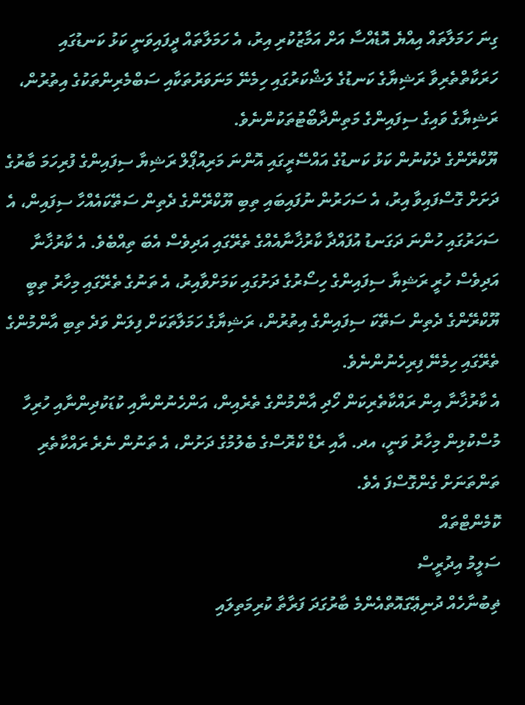ގިނަ ހަމަލާތައް އިއްޔެ އޮޑެއްސާ އަށް އަމާޒުކުރި އިރު، އެ ހަމަލާތައް ދީފައިވަނީ ކަޅު ކަނޑުގައި ހަރަކާތްތެރިވާ ރަޝިޔާގެ ކަނޑުގެ ލަޝްކަރުގައި ހިމެނޭ މަނަވަރުތަކާއި ސަބްމެރިންތަކުގެ އިތުރުން، ރަޝިޔާގެ ވައިގެ ސިފައިންގެ މަތިންދާބޯޓުތަކުންނެވެ.
ޔޫކްރޭންގެ ދެކުނުން ކަޅު ކަނޑުގެ އައްސޭރީގައި އޮންނަ މަރިއުޕޯލް ރަޝިޔާ ސިފައިންގެ ފުރިހަމަ ބާރުގެ ދަށަށް ގޮސްފައިވާ އިރު، އެ ސަހަރުން ނުފައިބައި ތިބި ޔޫކްރޭންގެ ދެތިން ސަތޭކައެއްހާ ސިފައިން، އެ ސަހަރުގައި ހުންނަ ދަގަނޑު އުފައްދާ ކާރުޚާނާއެއްގެ ތެރޭގައި އަދިވެސް އެބަ ތިއްބެވެ. އެ ކާރުޚާނާ އަދިވެސް ހުރީ ރަޝިޔާ ސިފައިންގެ ހިސޯރުގެ ދަށުގައި ކަމަށްވާއިރު، އެ ތަނުގެ ތެރޭގައި މިހާރު ތިބީ ޔޫކްރޭންގެ ދެތިން ސަތޭކަ ސިފައިންގެ އިތުރުން، ރަޝިޔާގެ ހަމަލާތަކަށް ފިލަން ވަދެ ތިބި އާންމުންގެ ތެރޭގައި ހިމެނޭ ފިރިހެނުންނެވެ.
އެ ކާރުޚާނާ އިން ރައްކާތެރިކަން ހޯދި އާންމުންގެ ތެރެއިން، އަންހެނުންނާއި ކުޑަކުދިންނާއި ހުރިހާ މުސްކުޅިން މިހާރު ވަނީ، އދ. އާއި ރެޑް ކްރޮސްގެ ބެލުމުގެ ދަށުން، އެ ތަނުން ނެރެ ރައްކާތެރި ތަންތަނަށް ގެންގޮސްފަ އެވެ.
ކޮމެންޓްތައް
ސަލީމު އިދުރީސް
ޡިބުނާހެއް ދުނިޢޭގައޮތްއެންމެ ބާރުގަދަ ފަރާތާ ކުރިމަތިލައި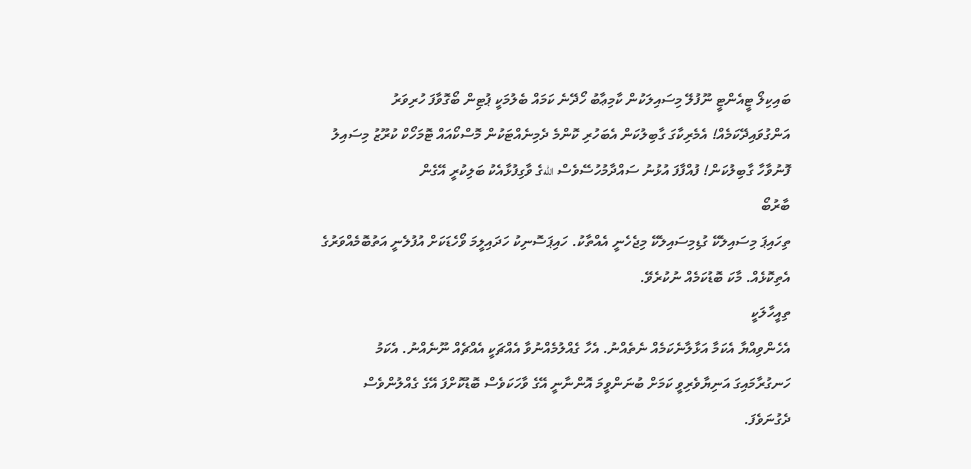ބައިކިލޯ ޓީއެންޓީ ނޫފުލޭ މިސައިލަކުން ކާމިޢާބު ހޯދޭނެ ކަމައް ބެލުމަކީ ޕުޓިން ބޯގޮވާފަ ހުރިވަރު އަންގުވައިދޭކަމެއް! އެމެރިކާގަ ގާބިލުކަން އެބަހުރި ކޮންމެ ދެމިނެއްޓަކުން މޮސްކޯއައް ޓޮމަހޯކް ކުރޫޒު މިސައިލު ފޮނުވާހާ ގާބިލުކަން! ފުއްފާފަ އުޅުނު ސައްދާމުހުސޭވެސް اللهގެ ވާގިފުޅާއެކު ބަލިކުރީ އޭގެން
ބާރުބޯ
ތިހައިޕަ މިސައިލެކޭ ގުޑިމިސައިލެކޭ މިޖެހެނީ އެއްތާކު. ހައިޕަސޮނިކު ހަދައިލީމަ ވޯހެޑަކަށް އުފުލެނީ އަތުބޮމެއްވަރުގެ އެތިކޮޅެއް. މާކަ ބޮޑުކަމެއް ނުކުރެވޭ.
ތިއީހާލަކީ
އެހެންވިއްޔާ އެކަމާ އަޅާލާނެކަމެއް ނެތެއްނު. އެހާ ގެއްލުމެއްނުވާ އެއްޗަކީ އެއްޗެއް ނޫނެއްނު. އެކަމު ހަނގުރާމައިގަ އަނިޔާވެރިވީ ކަމަށް ބުނަންވީމަ އޮންނާނީ އޭގެ ވާހަކަވެސް ބޮޑުކޮށްފަ އޭގެ ގެއްލުންވެސް ދެގުނަވެފަ.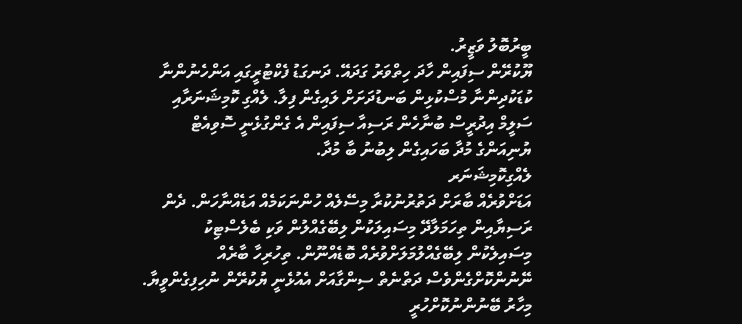ބީރުބޮލު ވަޒީރު.
ޔޫކުރޭން ސިފައިން ހާދަ ހިތްވަރު ގަދައޭ. ދަނގަޑު ފެކްޓުރީގައި އަންހެނުންނާ ކުޑަކުދިންނާ މުސްކުޅިން ބަނޑުދަށަށް ލައިގެން ފިލާ. ލެއްގި ކޮމިޝަނަރާއި ސަލީމް އިދުރީސް ބުނާހެން ރަސިއާ ސިފައިން އެ ގެންގުޅެނީ ސޮވިއެޓް ޔުނިއަންގެ މުދާ ބަހައިގެން ލިބުނު ބާ މުދާ.
ލެއްގިކޮމިޝަނަރ
އަޑަށްވުރެއް ބާރަށް ދަތުރުނުކުރާ މިސޭލެއް ހުންނަކަމެއް އަޑެއްނާހަން. ދެން ރަސިޔާއިން ތިހަމަލާދޭ މިސައިލަކުން ލިބޭގެއްލުން ވަކި ބެލެސްޓިކު މިސައިލެކުން ލިބޭގެއްލުމަލަށްވުރެއް ބޮޑެއްނޫން. ތިހުރިހާ ބާރެއް ނޭނުންކޮށްގެންވެސް ދަތްނެތް ސިންގާއަށް އެއުޅެނީ ޔުކުރޭން ނުހިފިގެންވީޔާ. މިހާރު ބޭނުންނުކޮށްހުރީ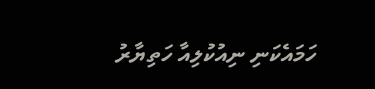ހަމައެކަނި ނިއުކުލިއާ ހަތިޔާރު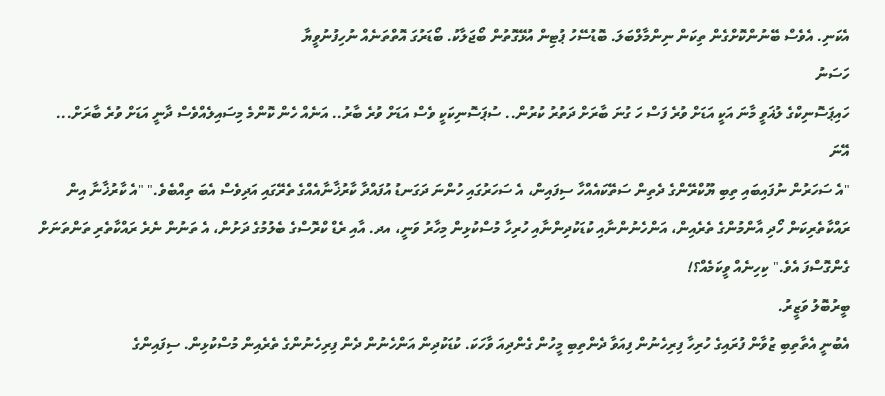އެކަނި. އެވެސް ބޭނުންކޮށްގެން ތިކަން ނިންމާލްބަލަ. ބޮޑުސޭހު ޕުޓިން އުޅޭގޮތުން ބޯޖަލާކު. ބޯޑަރުގަ އޮތްތަނެއް ނުހިފުނުވީޔާ
ހަސަނު
ހައިޕަސޮނިކްގެ ލުޣަވީ މާނަ އަކީ އަޑަށް ވުރެ ފަސް ހަ ގުނަ ބާރަށް ދަތުރު ކުރުން.. ސުޕަސޮނިކަކީ ވެސް އަޑަށް ވުރެ ބާރު.. އަނެއް ހެން ކޮންމެ މިސައިލެއްވެސް ދާނީ އަޑަށް ވުރެ ބާރަށް...
އޭނަ
"އެ ސަހަރުން ނުފައިބައި ތިބި ޔޫކްރޭންގެ ދެތިން ސަތޭކައެއްހާ ސިފައިން، އެ ސަހަރުގައި ހުންނަ ދަގަނޑު އުފައްދާ ކާރުޚާނާއެއްގެ ތެރޭގައި އަދިވެސް އެބަ ތިއްބެވެ." "އެ ކާރުޚާނާ އިން ރައްކާތެރިކަން ހޯދި އާންމުންގެ ތެރެއިން، އަންހެނުންނާއި ކުޑަކުދިންނާއި ހުރިހާ މުސްކުޅިން މިހާރު ވަނީ، އދ. އާއި ރެޑް ކްރޮސްގެ ބެލުމުގެ ދަށުން، އެ ތަނުން ނެރެ ރައްކާތެރި ތަންތަނަށް ގެންގޮސްފަ އެވެ." ކިހިނެއް ވީކަމެއް؟!
ބީރުބޮލު ވަޒީރު.
އެބުނީ އެތާތިބި ޒުވާން ފުރައިގެ ހުރިހާ ފިރިހެނުން ފިއަވާ ދެންތިބި މީހުން ގެންދިއަ ވާހަކަ. ކުޑަކުދިން އަންހެނުން ދެން ފިރިހެނުންގެ ތެރެއިން މުސްކުޅިން. ސިފައިންގެ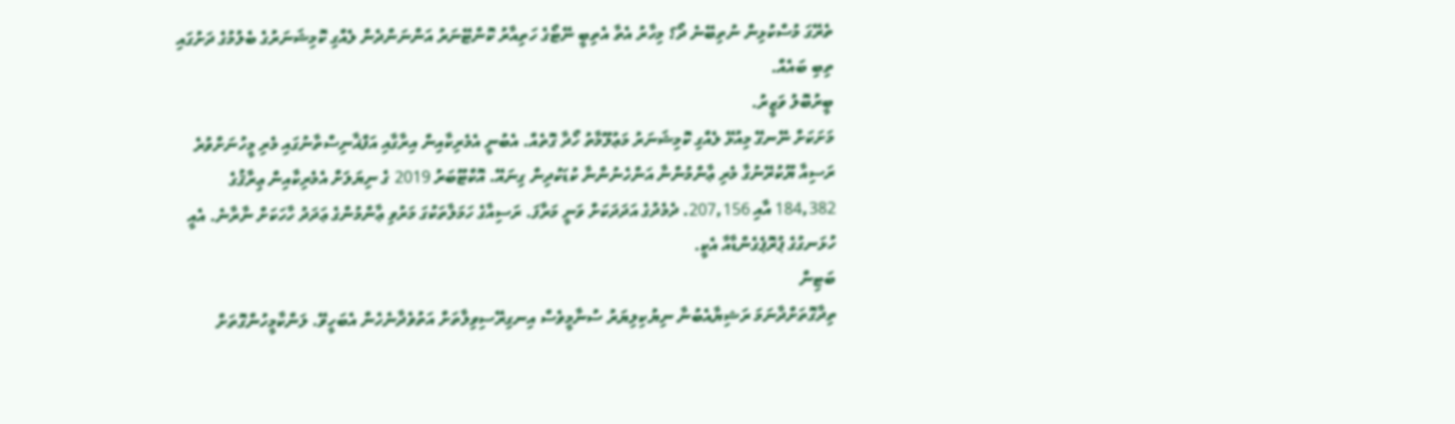ތެރޭގަ މުސްކުޅިން ނުތިބޭނެ ދޯ؟ މިހާރު އެތާ އެތިބީ ނޭޓޯގެ ހަތިއާރު ކޮންޓޭނަރު އަންނަންދެން ލެއްގި ކޮމިޝަނަރުގެ ބެލުމުގެ ދަށުގައި ތިބި ބައެއް.
ބީރުބޮލު ވަޒީރު.
މަށަކަށް ނޭނގޭ މިއުޅޭ ލެއްގި ކޮމިޝަނަރު މަޢުލޫމާތު ހޯދާ ގޮތެއް. އެބުނީ އެމެރިކާއިން އިރާގާއި އަފްޣާނިސްތާނުގައި މެރި މީހުނަށްވުރެ ރަސިއާ ޔޫކުރޭނުގާ މެރި ޢާންމުންނާ އަންހެނުންނާ ކުޑަކުދިން ގިނައޭ. އޮކްޓޫބަރު 2019 ގެ ނިޔަލަށް އެމެރިކާއިން ޢިރާޤުގެ 184,382 އާއި 207,156. ދެމެދުގެ އަދަދަކަށް ވަނީ މަރާފަ. ރަސިއާގެ ހަމަލާތަކުގަ މަރުވި ޢާންމުންގެ ޢަދަދު ހާހަކަށް ނާރާނެ. އެއީ ހުޅަނގުގެ ޕުރޮޕެގެންޑާއާ އެކީ.
ބަޓިން
ތިދާގޮތަށްދާނަމަ ރަޝިޔާއެބުނާ ނިޔުކިލިޔަރު ސުނާމީވެސް އިނގިރޭސިވިލާތަށް އަތުވެދާނެހެން އެބަހީވޭ. ލަންކާމީހުންގޮތަށް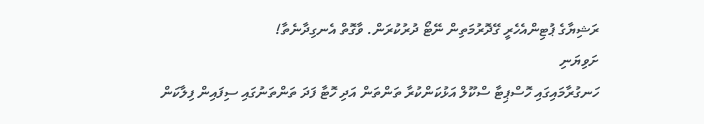ރަޝިޔާގެ ޕުޓިންއެހެރީ ގޭދޮރުމަތިން ނޭޓޯ ދުރުކުރަން. ވާގޮތް އެނގިދާނެތާ!
ށަވިޔަނި
ހަނގުރާމައިގައި ހޮސްޕިޓާ ސްކޫލް އަޅުކަންކުރާ ތަންތަން އަދި ހޮޓާ ފަދަ ތަންތަނުގައި ސިފައިން ފިލާކަން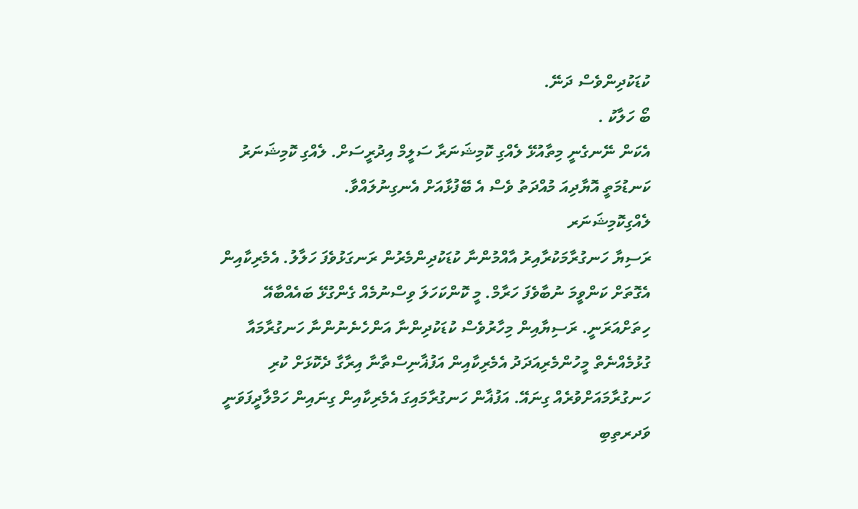ކުޑަކުދިންވެސް ދަނޭ.
ބޯ ހަލާކު .
އެކަން ނޭނގެނީ މިތާއުޅޭ ލެއްގި ކޮމިޝަނަރާ ސަލީމް އިދުރީސަށް. ލެއްގި ކޮމިޝަނަރު ކަނޑުމަތީ އޮޔާދިއަ މުއްދަތު ވެސް އެ ބޭފުޅާއަށް އެނގިނުލައްވާ.
ލެއްގިކޮމިޝަނަރ
ރަސިޔާ ހަނގުރާމަކުރާއިރު އާއްމުންނާ ކުޑަކުދިންމެރުން ރަނގަޅުވެފަ ހަލާލު. އެމެރިކާއިން އެގޮތަށް ކަންވީމަ ނުބާވެފަ ހަރާމް. މީ ކޮންކަހަލަ ވިސްނުމެއް ގެންގުޅޭ ބައެއްބާއޭ ހިތަށްއަރަނީ. ރަސިޔާއިން މިހާރުވެސް ކުޑަކުދިންނާ އަންހެނެނުންނާ ހަނގުރާމައާ ގުޅުމެއްނެތް މީހުންމެރިއަދަދު އެމެރިކާއިން އަފުޣާނިސްތާނާ އިރާގާ ދެކޮޅަށް ކުރި ހަނގުރާމައަށްވުރެއް ގިނައޭ. އަފުޣާން ހަނގުރާމައިގަ އެމެރިކާއިން ގިނައިން ހަމްލާދީފަވަނީ ވަދރތިބި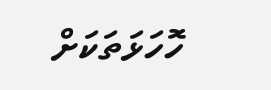ހޮހަޅަތަކަށް